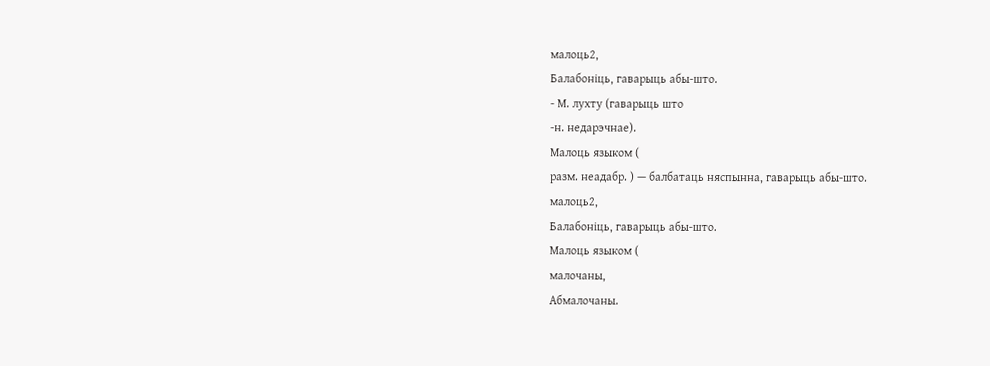малоць2,
Балабоніць, гаварыць абы-што.
- М. лухту (гаварыць што
-н. недарэчнае).
Малоць языком (
разм. неадабр. ) — балбатаць няспынна, гаварыць абы-што.
малоць2,
Балабоніць, гаварыць абы-што.
Малоць языком (
малочаны,
Абмалочаны.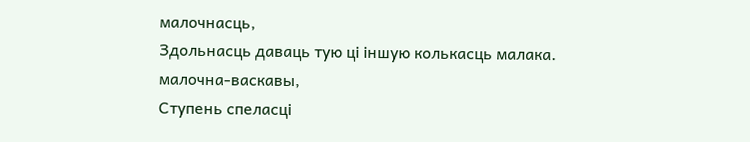малочнасць,
Здольнасць даваць тую ці іншую колькасць малака.
малочна-васкавы,
Ступень спеласці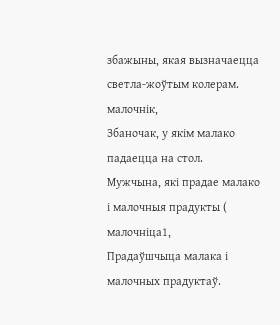збажыны, якая вызначаецца светла-жоўтым колерам.
малочнік,
Збаночак, у якім малако падаецца на стол.
Мужчына, які прадае малако і малочныя прадукты (
малочніца1,
Прадаўшчыца малака і малочных прадуктаў.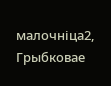малочніца2,
Грыбковае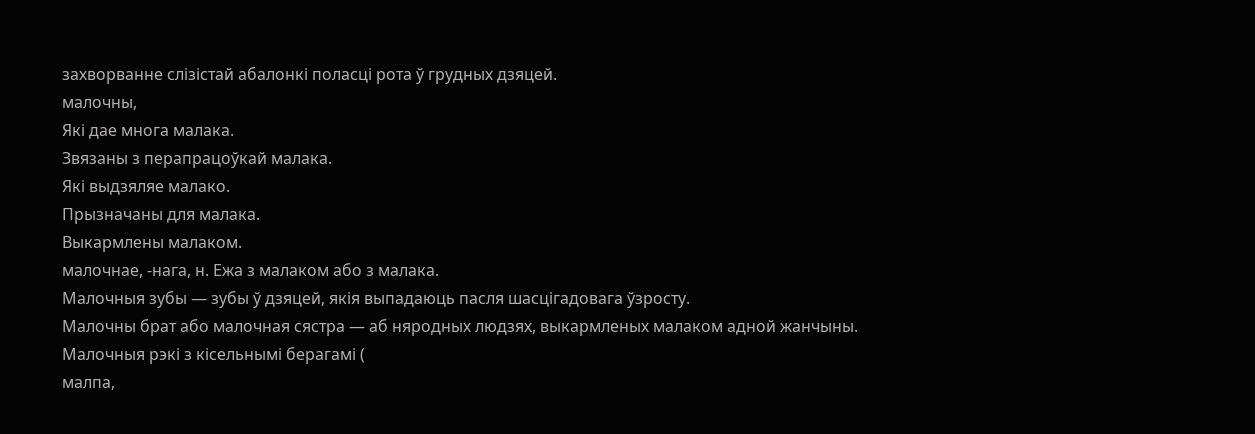захворванне слізістай абалонкі поласці рота ў грудных дзяцей.
малочны,
Які дае многа малака.
Звязаны з перапрацоўкай малака.
Які выдзяляе малако.
Прызначаны для малака.
Выкармлены малаком.
малочнае, -нага, н. Ежа з малаком або з малака.
Малочныя зубы — зубы ў дзяцей, якія выпадаюць пасля шасцігадовага ўзросту.
Малочны брат або малочная сястра — аб няродных людзях, выкармленых малаком адной жанчыны.
Малочныя рэкі з кісельнымі берагамі (
малпа,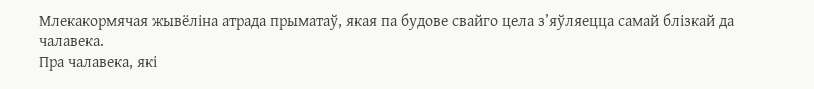Млекакормячая жывёліна атрада прыматаў, якая па будове свайго цела з’яўляецца самай блізкай да чалавека.
Пра чалавека, які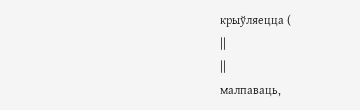крыўляецца (
||
||
малпаваць,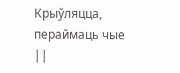Крыўляцца, пераймаць чые
||